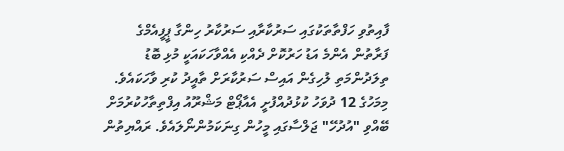ފާއިތުވި ހަފްތާތަކުގައި ސަރުކާރާއި ސަރުކާރު ހިންގާ ޕީފީއެމްގެ ފަރާތުން އެންމެ އަޑު ހަރުކޮށް ދެއްކި އެއްވާހަކައަކީ މުޅި ބޮޑު ތިލަދުންމަތި ލުހިގެން އައިސް ސަރުކާރަށް ތާއީދު ކުރި ވާހަކައެވެ. މިމަހުގެ 12 ދުވަހު ކުޅުދުއްފުށީ އެއާޕޯޓް މަޝްރޫއު އިފްތިތާހުކުރުމަށް ބޭއްވި "އުދުހޭ" ޖަލްސާގައި މީހުން ގިނަކަމުންނޯލައެވެ. ރައްޔިތުން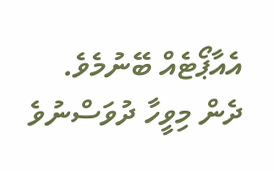އެއާޕޯޓެއް ބޭނުމެވެ. ދެން މިވީހާ ދުވަސްނުވެ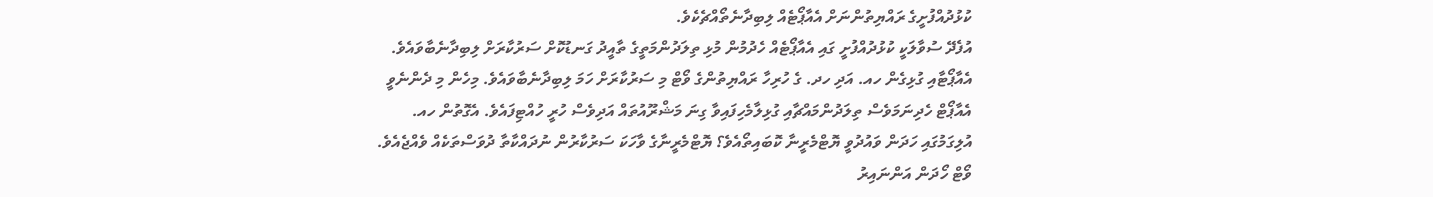ކުޅުދުއްފުށީގެ ރައްޔިތުންނަށް އެއާޕޯޓެއް ލިބިދާނެތޯއްޗެކެވެ.
އުފެދޭ ސުވާލަކީ ކުޅުދުއްފުށީ ގައި އެއާޕޯޓެއް ހެދުމުން މުޅި ތިލަދުންމަތީގެ ތާއީދު ގަނޑުކޮށް ސަރުކާރަށް ލިބިދާނެބާވައެވެ. އެއާޕޯޓާއި ގުޅިގެން ހއ. އަދި ހދ. ގެ ހުރިހާ ރައްޔިތުންގެ ވޯޓް މި ސަރުކާރަށް ހަމަ ލިބިދާނެބާވައެވެ. މިހެން މި ދެންނެވީ އެއާޕޯޓް ހެދިނަމަވެސް ތިލަދުންމައްޗާއި ގުޅިލާމެހިފައިވާ ގިނަ މަޝްރޫއުތައް އަދިވެސް ހުރީ ހުއްޓިފައެވެ. އެގޮތުން ހއ. އުލިގަމުގައި ހަދަން ވައުދުވީ ޔޮޓްމެރީނާ ކޮބައިތޯއެވެ؟ ޔޮޓްމެރީނާގެ ވާހަކަ ސަރުކާރުން ނުދައްކާތާ ދުވަސްތަކެއް ވެއްޖެއެވެ. ވޯޓް ހޯދަން އަންނައިރު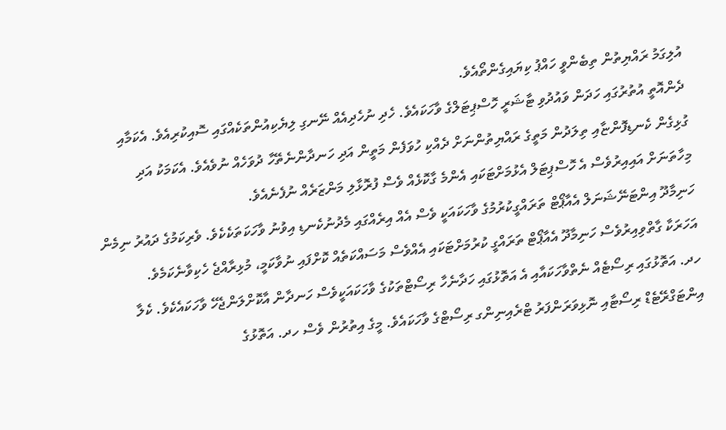އުލިގަމު ރައްޔިތުން ތިބެންވީ ހައްޕު ކިޔައިގެންތޯއެވެ.
ދެންއޮތީ އުތުރުގައި ހަދަން ވައުދުވި ޓާޝަރީ ހޮސްޕިޓަލްގެ ވާހަކައެވެ. ހެދި ނުހެދިއެއް ނޭނގި ލިޔެކިއުންތަކެއްގައި ސޮއިކުރިއެވެ. އެކަމާއި ގުޅިގެން ކެނޑިފޮންޏާއި ތިލަދުން މަތީގެ ރައްޔިތުންނަށް ދެއްކި ހުވަފެން މަތީން އަދި ހަނދާންނެތޭހާ ދުވަހެއް ނުވެއެވެ. އެކަމަކު އަދި މިހާތަނަށް އައިއިރުވެސް އެ ހޮސްޕިޓަލް އެޅުމަށްޓަކައި އެންމެ ގާކޮޅެއް ވެސް ފުރޮޅާލި މަންޒަރެއް ނުފެނެއެވެ.
ހަނިމާދޫ އިންޓަނޭޝަނަލް އެއާޕޯޓް ތަރައްގީކުރުމުގެ ވާހަކައަކީ ވެސް އެއް އިރެއްގައި މެދުނުކެނޑި އިވުނު ވާހަކަތަކެކެވެ. ވެރިކަމުގެ ދައުރު ނިމެން އަހަރަކާ ގާތްވިއިރުވެސް ހަނިމާދޫ އެއާޕޯޓް ތަރައްގީ ކުރުމަށްޓަކައި އެއްވެސް މަސައްކަތެއް ކޮށްފައި ނުވާކަމީ، މުޅިރާއްޖެ ހެކިވާނެކަމެވެ.
ހދ. އަތޮޅުގައި ރިސޯޓެއް ނެތްވާހަކައާއި އެ އަތޮޅުގައި ހަދާނެހާ ރިސޯޓްތަކުގެ ވާހަކައަކީވެސް ހަނދާން އާކޮށްލަންޖެހޭ ވާހަކައެކެވެ. ކެލާ އިންޓަގްރޭޓެޑް ރިސޯޓާއި ނޮޅިވަރަންފަރު ޓްރެއިނިންގ ރިސޯޓްގެ ވާހަކައެވެ. މީގެ އިތުރުން ވެސް ހދ. އަތޮޅުގެ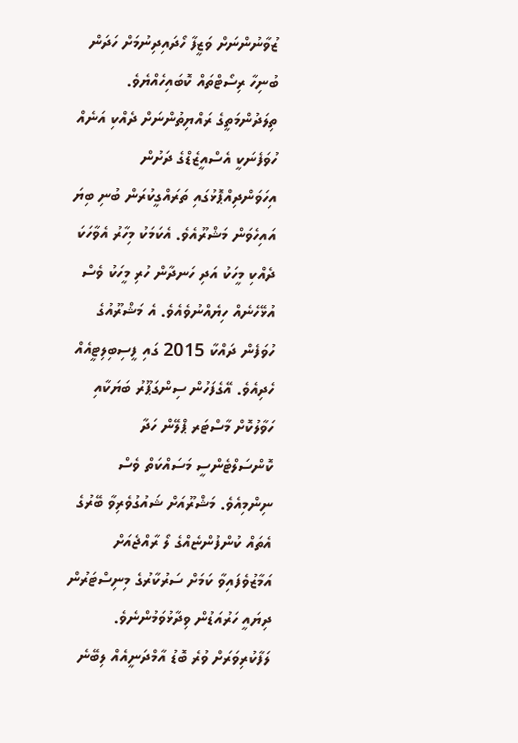ޒުވާނުންނަށް ވަޒީފާ ހޯދައިދިނުމަށް ހަދަން ބުނިހާ ރިސޯޓްތައް ކޮބައިހެއްޔެވެ.
ތިލަދުންމަތީގެ ރައްޔިތުންނަށް ދެއްކި އަނެއް ހުވަފެނަކީ އެސްއީޒެޑްގެ ދަށުން އިހަވަންދިއްޕޮޅުގައި ތަރައްގީކުރަން ބުނި ބިޔަ އައިހެވަން މަޝްރޫއެވެ. އެކަމަކު މިހާރު އެވާހަކަ ދެއްކި މީހަކު އަދި ހަނދާން ހުރި މީހަކު ވެސް އުޅޭހެނެއް ހިޔެއްނުވެއެވެ. އެ މަޝްރޫއުގެ ހުވަފެން ދައްކާ 2015 ގައި ފީސިބިލިޓީއެއް ހެދިއެވެ. އޭގެފަހުން ސިންގަޕޫރު ބަޔަކާއި ހަވާލުކޮށް މާސްޓަރ ޕްލޭން ހަދާ ކޮންސަލްޓެންސީ މަސައްކަތް ވެސް ނިންމިއެވެ. މަޝްރޫއަށް ޝައުގުވެރިވާ ބޭރުގެ އެތައް ކުންފުންޏެއްގެ ލޯ ރާއްޖެއަށް އަމާޒުވެފައިވާ ކަމަށް ސަރުކާރުގެ މިނިސްޓަރުން ދިޔައީ ހަރުއަޑުން ވިދާޅުވަމުންނެވެ. ލަފާކުރިވަރަށް ވުރެ ބޮޑު އާމްދަނީއެއް ލިބޭނެ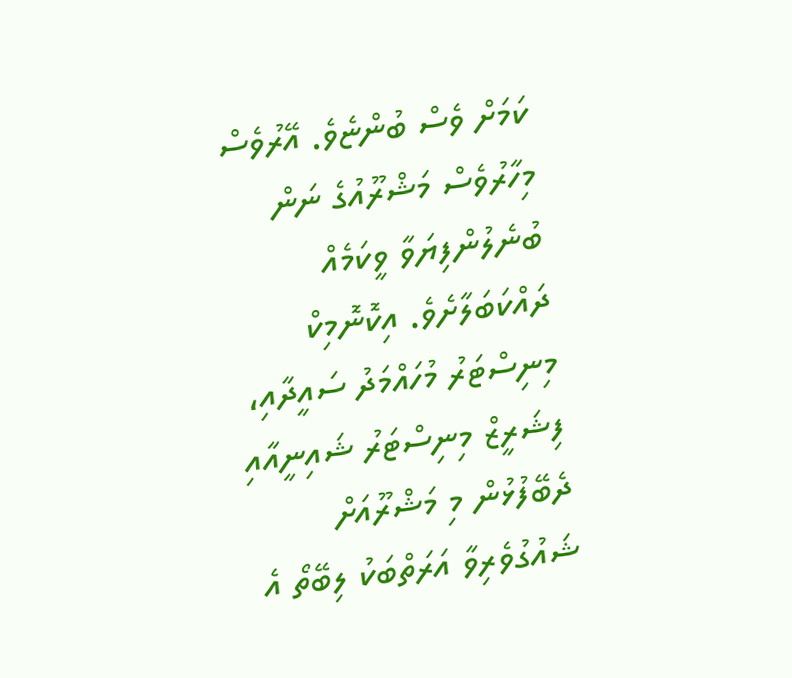ކަމަށް ވެސް ބުންޏެވެ. އޭރުވެސް މިހާރުވެސް މަޝްރޫއުގެ ނަން ބުނެލުންފިޔަވާ ވީކަމެއް ދައްކަބަލާށެވެ. އިކޮނޮމިކް މިނިސްޓަރު މުހައްމަދު ސައީދާއި، ފިޝަރީޒް މިނިސްޓަރު ޝައިނީއާއި ދެބޭފުޅުން މި މަޝްރޫއަށް ޝައުގުވެރިވާ އަރަތްބަކު ލިބޭތޯ އެ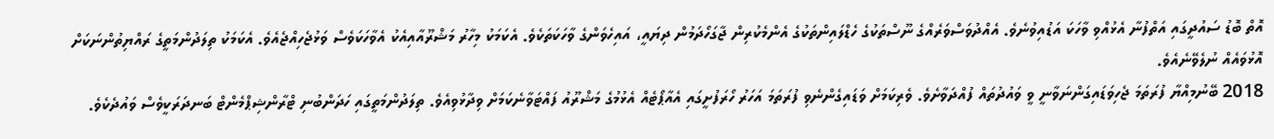އޮތް ބޮޑު ސައުދީގައި އަތްފުނާ އެޅުއްވި ވާހަކަ އަޑުއިވުނެވެ. އެއްދުވަސްވަރެއްގެ ނޫސްތަކުގެ ހެޑްލައިންތަކުގެ އެންމެކުރިން ޖާގަހޯދަމުން ދިޔައީ، އައިހެވަންގެ ވާހަކަތަކެވެ. އެކަމަކު މިހާރު މަޝްރޫއާއިއެކު އެވާހަކަވެސް ވަޅުޖެހިއްޖެއެވެ. އެކަމަކު ތިލަދުންމަތީގެ ރައްޔިތުންނަކަށް އޮޅުވައެއް ނުލެވޭނެއެވެ.
2018 ބޭނުމިއްޔާ ފުރަތަމަ ޖެހިވަޑައިގަންނަވާނީ ވީ ވައުދުތައް ފުއްދަވާށެވެ. ވެރިކަމަށް ވަޑައިގެންނެވި ފުރަތަމަ އަހަރު ހޯރަފުށީގައި އެއާޕޯޓެއް އެޅުމުގެ މަޝްރޫއު ފައްޓަވާނެކަމަށް ވިދާޅުވިއެވެ. ތިލަދުންމަތީގައި ހަދަންބުނި ޓްރާންޝިޕްމެންޓް ބަނދަރަކީވެސް ވައުދެކެވެ.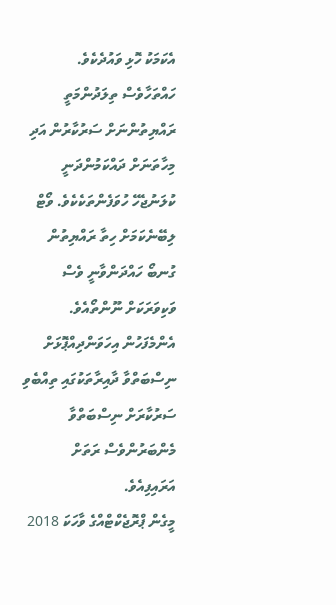އެކަމަކު ހޮޅި ވައުދެކެވެ. ހައްތަހާވެސް ތިލަދުންމަތީ ރައްޔިތުންނަށް ސަރުކާރުން އަދި މިހާތަނަށް ދައްކަމުންދަނީ ކުލަނުޖެހޭ ހުވަފެންތަކެކެވެ. ވޯޓް ލިބޭނެކަމަށް ހިތާ ރައްޔިތުން ގުނބޯ ހައްދަންވާނީ ވެސް ވަކިވަރަކަށް ނޫންތޯއެވެ. އެންމެފަހުން އިހަވަންދިއްޕޮޅަށް ނިސްބަތްވާ ދާއިރާތަކުގައި ތިއްބެވި ސަރުކާރަށް ނިސްބަތްވާ މެންބަރުންވެސް ރަތަށް އަރައިފިއެވެ.
މީގެން ޕްރޮޖެކްޓްއްގެ ވާހަކަ 2018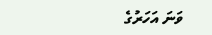ވަނަ އަހަރުގެ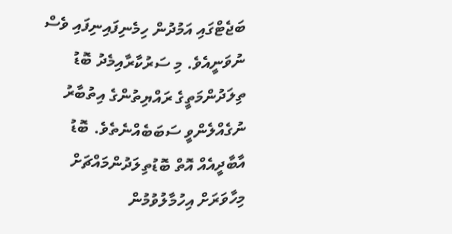ބަޖެޓްގައި އަމުދުން ހިމެނިފައިނިފައި ވެސް ނުވަނީއެވެ. މި ސަރުކާރާއިމެދު ބޮޑު ތިލަދުންމަތީގެ ރައްޔިތުންގެ އިތުބާރު ނުގެއްލެންވީ ސަބަބެއްނެތެވެ. ބޮޑު އާބާދީއެއް އޮތް ބޮޑުތިލަދުންމައްޗަށް މިހާވަރަށް އިހުމާލުވުމުން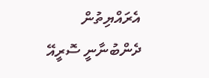އެރައްޔިތުން ދެންބުނާނީ ސޮރީއޭ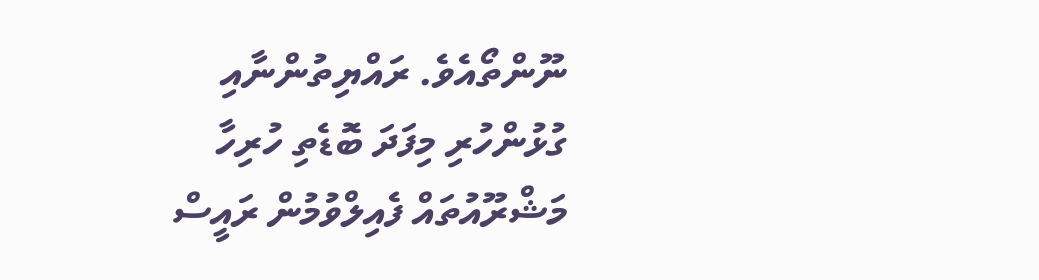ނޫންތޯއެވެ. ރައްޔިތުންނާއި ގުޅުންހުރި މިފަދަ ބޮޑެތި ހުރިހާ މަޝްރޫއުތައް ފެއިލްވުމުން ރައީސް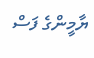ޔާމީންގެ ފަސް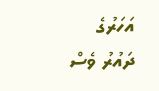އަހަރުގެ ދައުރު ވެސް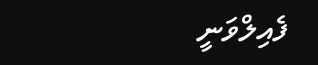ފެއިލްވަނީ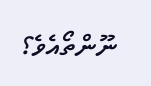ނޫންތޯއެވެ؟